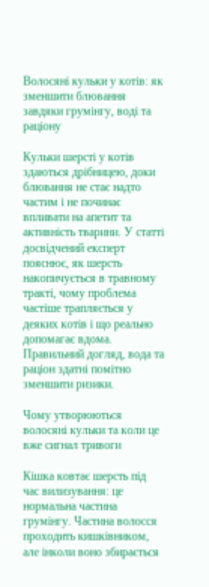Волосяні кульки у котів: як зменшити блювання завдяки грумінгу, воді та раціону

Кульки шерсті у котів здаються дрібницею, доки блювання не стає надто частим і не починає впливати на апетит та активність тварини. У статті досвідчений експерт пояснює, як шерсть накопичується в травному тракті, чому проблема частіше трапляється у деяких котів і що реально допомагає вдома. Правильний догляд, вода та раціон здатні помітно зменшити ризики.

Чому утворюються волосяні кульки та коли це вже сигнал тривоги

Кішка ковтає шерсть під час вилизування: це нормальна частина грумінгу. Частина волосся проходить кишківником, але інколи воно збирається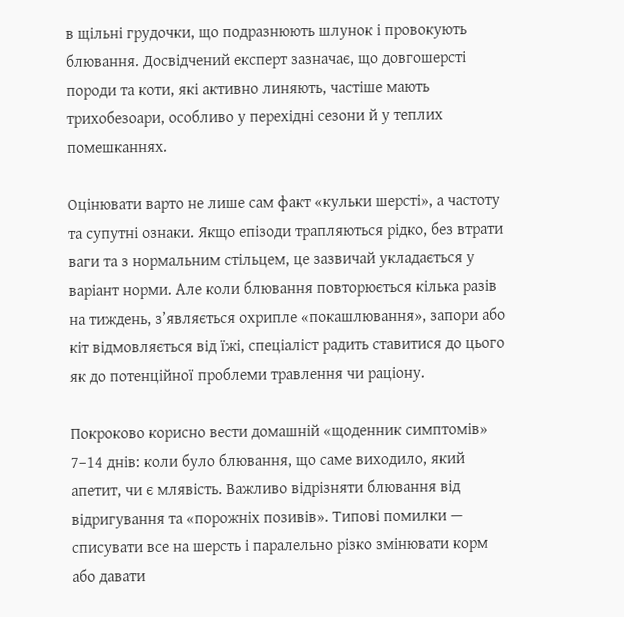в щільні грудочки, що подразнюють шлунок і провокують блювання. Досвідчений експерт зазначає, що довгошерсті породи та коти, які активно линяють, частіше мають трихобезоари, особливо у перехідні сезони й у теплих помешканнях.

Оцінювати варто не лише сам факт «кульки шерсті», а частоту та супутні ознаки. Якщо епізоди трапляються рідко, без втрати ваги та з нормальним стільцем, це зазвичай укладається у варіант норми. Але коли блювання повторюється кілька разів на тиждень, з’являється охрипле «покашлювання», запори або кіт відмовляється від їжі, спеціаліст радить ставитися до цього як до потенційної проблеми травлення чи раціону.

Покроково корисно вести домашній «щоденник симптомів» 7–14 днів: коли було блювання, що саме виходило, який апетит, чи є млявість. Важливо відрізняти блювання від відригування та «порожніх позивів». Типові помилки — списувати все на шерсть і паралельно різко змінювати корм або давати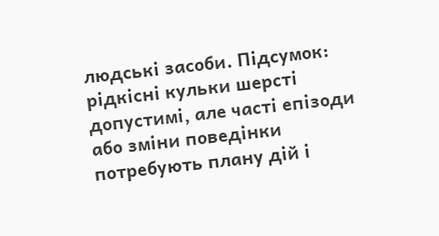людські засоби. Підсумок: рідкісні кульки шерсті допустимі, але часті епізоди або зміни поведінки потребують плану дій і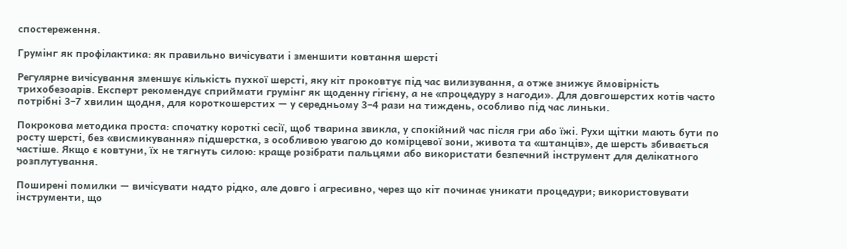спостереження.

Грумінг як профілактика: як правильно вичісувати і зменшити ковтання шерсті

Регулярне вичісування зменшує кількість пухкої шерсті, яку кіт проковтує під час вилизування, а отже знижує ймовірність трихобезоарів. Експерт рекомендує сприймати грумінг як щоденну гігієну, а не «процедуру з нагоди». Для довгошерстих котів часто потрібні 3–7 хвилин щодня, для короткошерстих — у середньому 3–4 рази на тиждень, особливо під час линьки.

Покрокова методика проста: спочатку короткі сесії, щоб тварина звикла, у спокійний час після гри або їжі. Рухи щітки мають бути по росту шерсті, без «висмикування» підшерстка, з особливою увагою до комірцевої зони, живота та «штанців», де шерсть збивається частіше. Якщо є ковтуни, їх не тягнуть силою: краще розібрати пальцями або використати безпечний інструмент для делікатного розплутування.

Поширені помилки — вичісувати надто рідко, але довго і агресивно, через що кіт починає уникати процедури; використовувати інструменти, що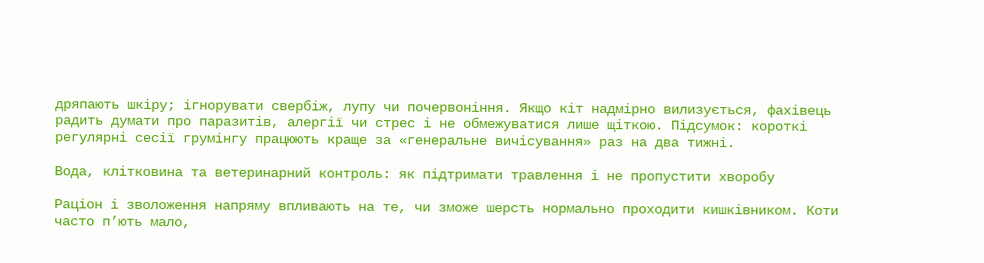дряпають шкіру; ігнорувати свербіж, лупу чи почервоніння. Якщо кіт надмірно вилизується, фахівець радить думати про паразитів, алергії чи стрес і не обмежуватися лише щіткою. Підсумок: короткі регулярні сесії грумінгу працюють краще за «генеральне вичісування» раз на два тижні.

Вода, клітковина та ветеринарний контроль: як підтримати травлення і не пропустити хворобу

Раціон і зволоження напряму впливають на те, чи зможе шерсть нормально проходити кишківником. Коти часто п’ють мало,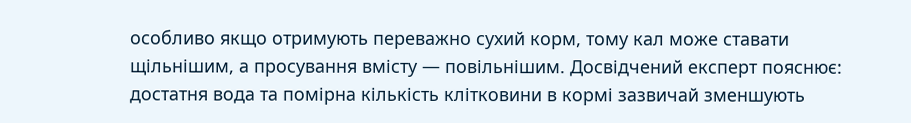особливо якщо отримують переважно сухий корм, тому кал може ставати щільнішим, а просування вмісту — повільнішим. Досвідчений експерт пояснює: достатня вода та помірна кількість клітковини в кормі зазвичай зменшують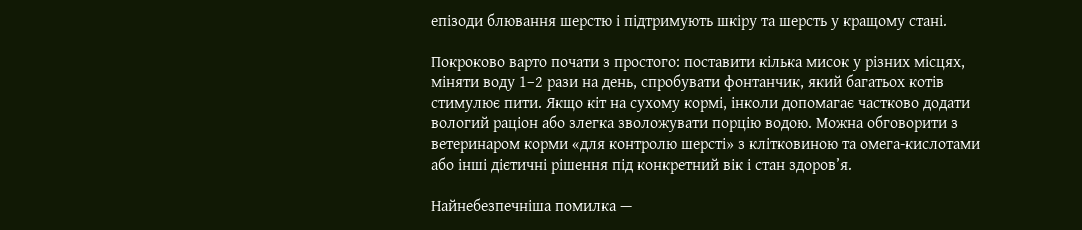епізоди блювання шерстю і підтримують шкіру та шерсть у кращому стані.

Покроково варто почати з простого: поставити кілька мисок у різних місцях, міняти воду 1–2 рази на день, спробувати фонтанчик, який багатьох котів стимулює пити. Якщо кіт на сухому кормі, інколи допомагає частково додати вологий раціон або злегка зволожувати порцію водою. Можна обговорити з ветеринаром корми «для контролю шерсті» з клітковиною та омега-кислотами або інші дієтичні рішення під конкретний вік і стан здоров’я.

Найнебезпечніша помилка —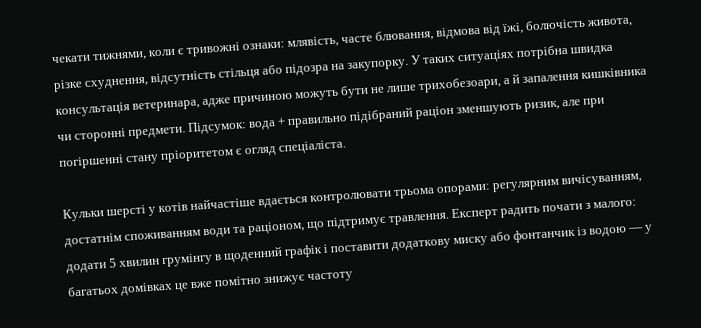чекати тижнями, коли є тривожні ознаки: млявість, часте блювання, відмова від їжі, болючість живота, різке схуднення, відсутність стільця або підозра на закупорку. У таких ситуаціях потрібна швидка консультація ветеринара, адже причиною можуть бути не лише трихобезоари, а й запалення кишківника чи сторонні предмети. Підсумок: вода + правильно підібраний раціон зменшують ризик, але при погіршенні стану пріоритетом є огляд спеціаліста.

Кульки шерсті у котів найчастіше вдається контролювати трьома опорами: регулярним вичісуванням, достатнім споживанням води та раціоном, що підтримує травлення. Експерт радить почати з малого: додати 5 хвилин грумінгу в щоденний графік і поставити додаткову миску або фонтанчик із водою — у багатьох домівках це вже помітно знижує частоту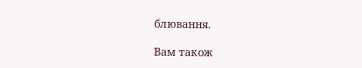блювання.

Вам також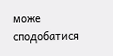може сподобатися